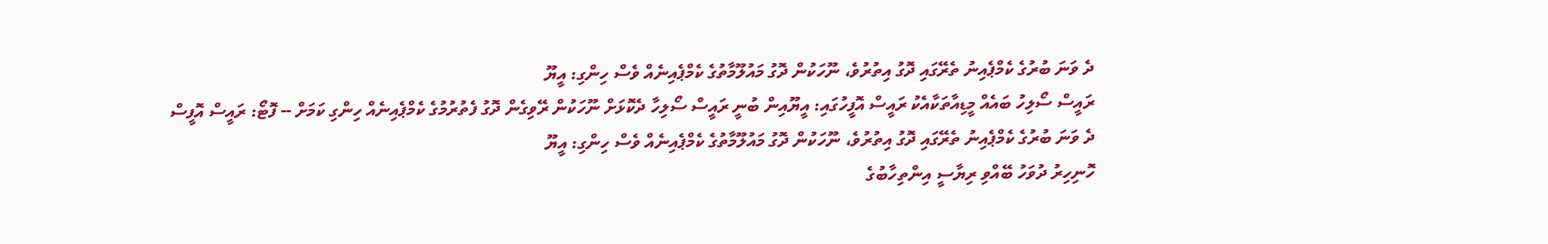ދެ ވަނަ ބުރުގެ ކެމްޕެއިނު ތެރޭގައި ދޮގު އިތުރުވެ، ނޫހަކުން ދޮގު މައުލޫމާތުގެ ކެމްޕެއިނެއް ވެސް ހިންގި: އީޔޫ
ރައީސް ސޯލިހު ބައެއް މީޑިއާތަކާއެކު ރައީސް އޮފީހުގައި: އީޔޫއިން ބުނީ ރައީސް ސޯލިހާ ދެކޮޅަށް ނޫހަކުން ރޭވިގެން ދޮގު ފެތުރުމުގެ ކެމްޕެއިނެއް ހިންގި ކަމަށް -- ފޮޓޯ: ރައީސް އޮފީސް
ދެ ވަނަ ބުރުގެ ކެމްޕެއިނު ތެރޭގައި ދޮގު އިތުރުވެ، ނޫހަކުން ދޮގު މައުލޫމާތުގެ ކެމްޕެއިނެއް ވެސް ހިންގި: އީޔޫ
ހޮނިހިރު ދުވަހު ބޭއްވި ރިޔާސީ އިންތިހާބުގެ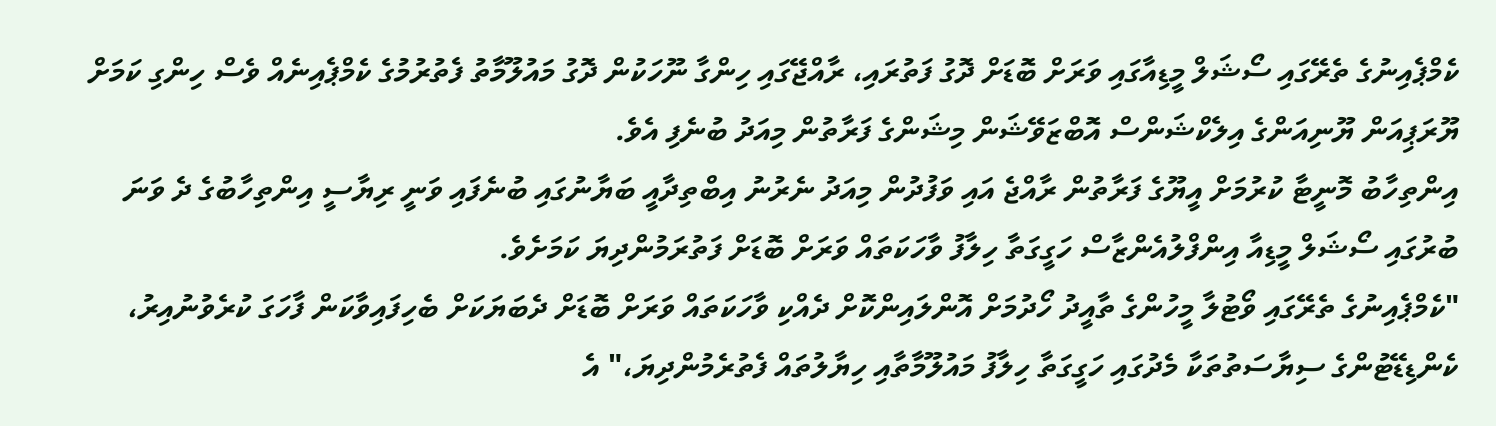ކެމްޕެއިނުގެ ތެރޭގައި ސޯޝަލް މީޑިއާގައި ވަރަށް ބޮޑަށް ދޮގު ފަތުރައި، ރާއްޖޭގައި ހިންގާ ނޫހަކުން ދޮގު މައުލޫމާތު ފެތުރުމުގެ ކެމްޕެއިނެއް ވެސް ހިންގި ކަމަށް ޔޫރަޕިއަން ޔޫނިއަންގެ އިލެކްޝަންސް އޮބްޒަވޭޝަން މިޝަންގެ ފަރާތުން މިއަދު ބުނެފި އެވެ.
އިންތިހާބު މޮނީޓާ ކުރުމަށް އީޔޫގެ ފަރާތުން ރާއްޖެ އައި ވަފުދުން މިއަދު ނެރުނު އިބްތިދާއީ ބަޔާނުގައި ބުނެފައި ވަނީ ރިޔާސީ އިންތިހާބުގެ ދެ ވަނަ ބުރުގައި ސޯޝަލް މީޑިއާ އިންފްލުއެންޒާސް ހަގީގަތާ ހިލާފު ވާހަކަތައް ވަރަށް ބޮޑަށް ފަތުރަމުންދިޔަ ކަމަށެވެ.
"ކެމްޕެއިނުގެ ތެރޭގައި ވޯޓުލާ މީހުންގެ ތާއީދު ހޯދުމަށް އޮންލައިންކޮށް ދެއްކި ވާހަކަތައް ވަރަށް ބޮޑަށް ދެބަޔަކަށް ބެހިފައިވާކަން ފާހަގަ ކުރެވުނުއިރު، ކެންޑިޑޭޓުންގެ ސިޔާސަތުތަކާ މެދުގައި ހަގީގަތާ ހިލާފު މައުލޫމާތާއި ހިޔާލުތައް ފެތުރެމުންދިޔަ،" އެ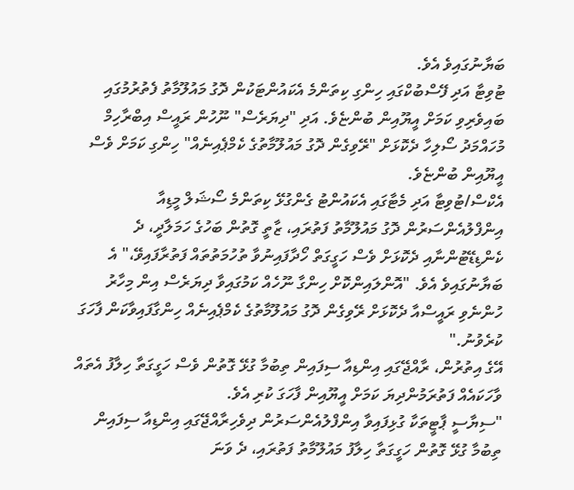ބަޔާނުގައިވެ އެވެ.
ޓުވިޓާ އަދި ފޭސްބުކްގައި ހިންގި ކިތަންމެ އެކައުންޓަކުން ދޮގު މައުލޫމާތު ފެތުރުމުގައި ބައިވެރިވި ކަމަށް އީޔޫއިން ބުންޏެވެ. އަދި "ދިޔަރެސް" ނޫހުން ރައީސް އިބްރާހިމް މުހައްމަދު ސޯލިހާ ދެކޮޅަށް "ރޭވިގެން ދޮގު މައުލޫމާތުގެ ކެމްޕެއިނެއް" ހިންގި ކަމަށް ވެސް އީޔޫއިން ބުންޏެވެ.
އެކްސް/ޓުވިޓާ އަދި މެޓާގައި އެކައުންޓު ގެންގުޅޭ ކިތަންމެ ސޯޝަލް މީޑިއާ އިންފްލުއެންސަރުން ދޮގު މައުލޫމާތު ފަތުރައި، ޒާތީ ގޮތުން ބަހުގެ ހަމަލާދީ، ދެ ކެންޑިޑޭޓުންނާއި ދެކޮޅަށް ވެސް ހަގީގަތް ހޯދާފައިނުވާ ތުހުމަތުތައް ފަތުރާފައިވޭ،" އެ ބަޔާނުގައިވެ އެވެ. "އޮންލައިންކޮށް ހިންގާ ނޫހެއް ކަމުގައިވާ ދިޔަރެސް އިން މިހާރު ހުންނެވި ރައީސްއާ ދެކޮޅަށް ރޭވިގެން ދޮގު މައުލޫމާތުގެ ކެމްޕެއިނެއް ހިންގާފައިވާކަން ފާހަގަ ކުރެވުނު."
އޭގެ އިތުރުން، ރާއްޖޭގައި އިންޑިއާ ސިފައިން ތިބުމާ ގުޅޭ ގޮތުން ވެސް ހަގީގަތާ ހިލާފު އެތައް ވާހަކައެއް ފަތުރަމުންދިޔަ ކަމަށް އީޔޫއިން ފާހަގަ ކުރި އެވެ.
"ސިޔާސީ ޕާޓީތަކާ ގުޅިފައިވާ އިންފްލުއެންސަރުން ދިވެހިރާއްޖޭގައި އިންޑިއާ ސިފައިން ތިބުމާ ގުޅޭ ގޮތުން ހަގީގަތާ ހިލާފު މައުލޫމާތު ފަތުރައި، ދެ ވަނަ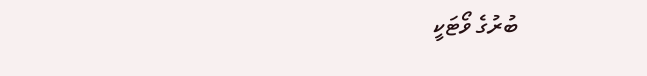ބުރުގެ ވޯޓަކީ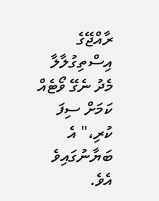ރާއްޖޭގެ އިސްތިގުލާލާ މެދު ނެގޭ ވޯޓެއް ކަމަށް ސިފަ ކުރި،" އެ ބަޔާނުގައިވެ އެވެ.